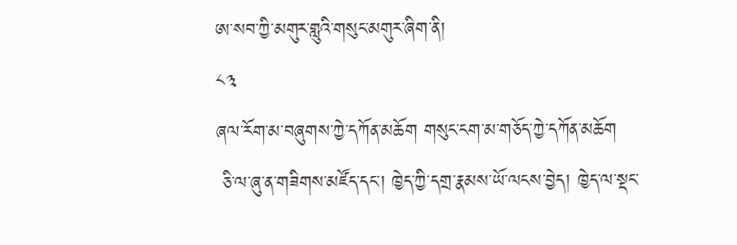ཨ་སབ་ཀྱི་མགུར་གླུའི་གསུང་མགུར་ཞིག་ནི།
༨༣
ཞལ་རོག་མ་བཞུགས་ཀྱེ་དཀོན་མཆོག གསུང་ངག་མ་གཅོད་ཀྱེ་དཀོན་མཆོག
 ཅི་ལ་ཞུ་ན་གཟིགས་མཛོད་དང་། ཁྱེད་ཀྱི་དགྲ་རྣམས་ཡོ་ལངས་བྱེད། ཁྱེད་ལ་སྡང་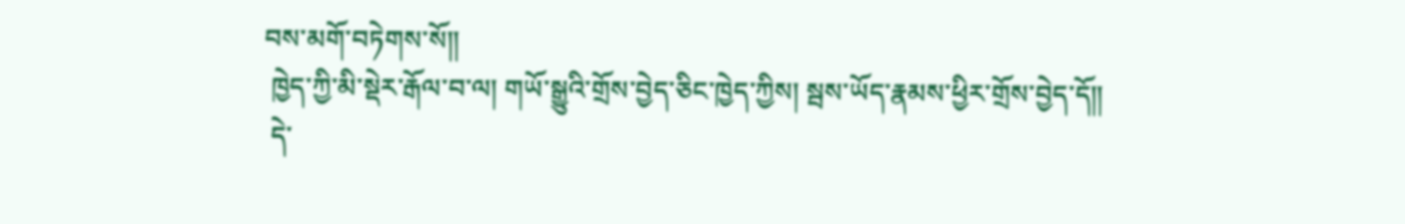བས་མགོ་བཏེགས་སོ༎
 ཁྱེད་ཀྱི་མི་སྡེར་རྒོལ་བ་ལ། གཡོ་སྒྱུའི་གྲོས་བྱེད་ཅིང་ཁྱེད་ཀྱིས། སྦས་ཡོད་རྣམས་ཕྱིར་གྲོས་བྱེད་དོ༎
 དེ་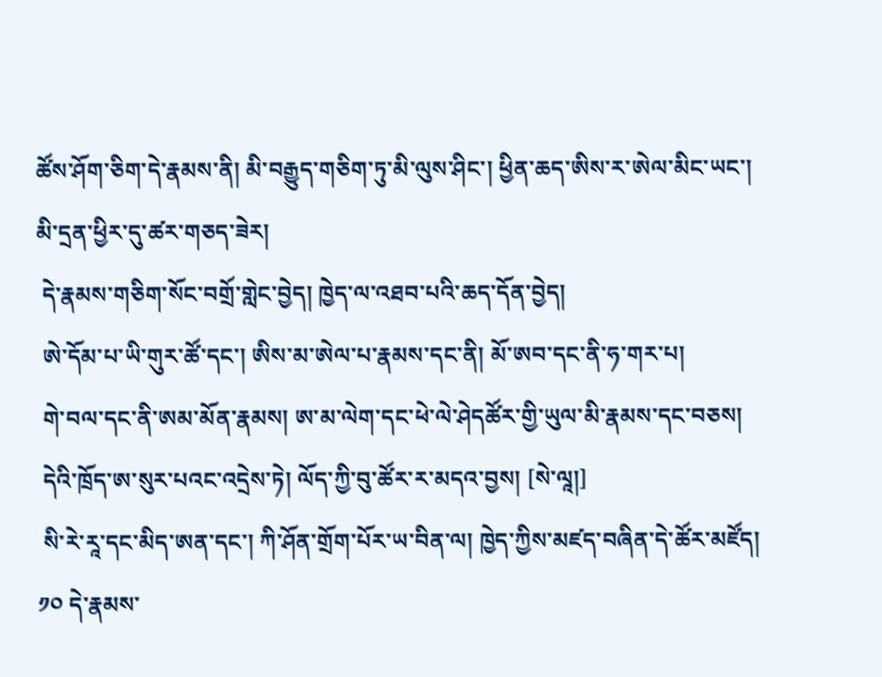ཚོས་ཤོག་ཅིག་དེ་རྣམས་ནི། མི་བརྒྱུད་གཅིག་ཏུ་མི་ལུས་ཤིང་། ཕྱིན་ཆད་ཨིས་ར་ཨེལ་མིང་ཡང་། མི་དྲན་ཕྱིར་དུ་ཚར་གཅད་ཟེར།
 དེ་རྣམས་གཅིག་སོང་བགྲོ་གླེང་བྱེད། ཁྱེད་ལ་འཐབ་པའི་ཆད་དོན་བྱེད།
 ཨེ་དོམ་པ་ཡི་གུར་ཚོ་དང་། ཨིས་མ་ཨེལ་པ་རྣམས་དང་ནི། མོ་ཨབ་དང་ནི་ཧ་གར་པ།
 གེ་བལ་དང་ནི་ཨམ་མོན་རྣམས། ཨ་མ་ལེག་དང་ཕེ་ལེ་ཤེདཚོར་གྱི་ཡུལ་མི་རྣམས་དང་བཅས།
 དེའི་ཁྲོད་ཨ་སུར་པའང་འདྲེས་ཏེ། ལོད་ཀྱི་བུ་ཚོར་ར་མདའ་བྱས། [སེ་ལཱ།]
 སི་རེ་རཱ་དང་མིད་ཨན་དང་། ཀི་ཤོན་གྲོག་པོར་ཡ་བིན་ལ། ཁྱེད་ཀྱིས་མཛད་བཞིན་དེ་ཚོར་མཛོད།
༡༠ དེ་རྣམས་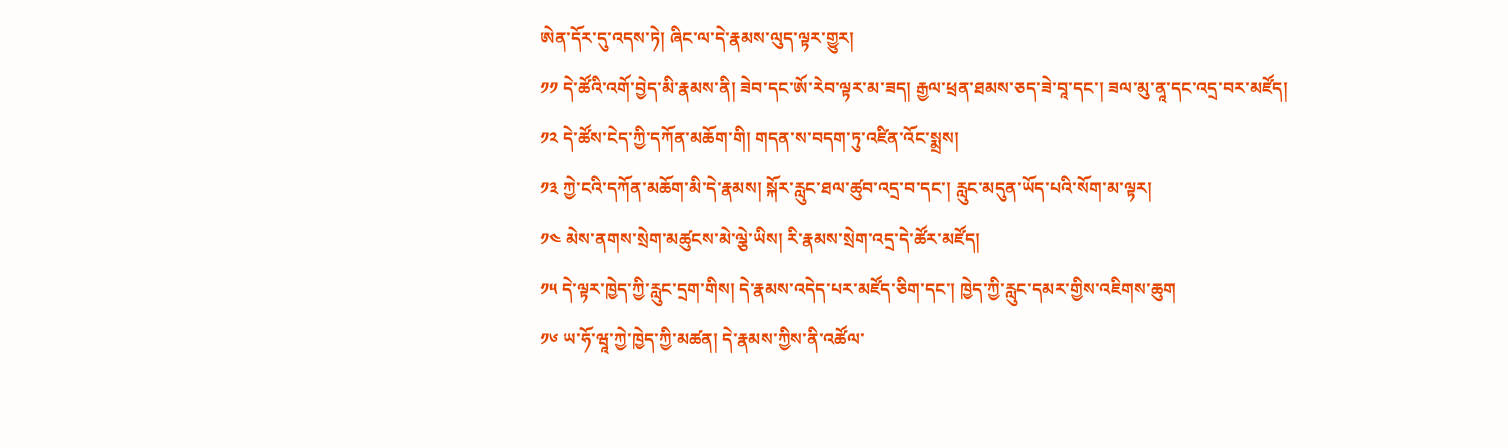ཨེན་དོར་དུ་འདས་ཏེ། ཞིང་ལ་དེ་རྣམས་ལུད་ལྟར་གྱུར།
༡༡ དེ་ཚོའི་འགོ་བྱེད་མི་རྣམས་ནི། ཟེབ་དང་ཨོ་རེབ་ལྟར་མ་ཟད། རྒྱལ་ཕྲན་ཐམས་ཅད་ཟེ་བཱ་དང་། ཟལ་མུ་ནཱ་དང་འདྲ་བར་མཛོད།
༡༢ དེ་ཚོས་ངེད་ཀྱི་དཀོན་མཆོག་གི། གདན་ས་བདག་ཏུ་འཛིན་འོང་སྨྲས།
༡༣ ཀྱེ་ངའི་དཀོན་མཆོག་མི་དེ་རྣམས། སྐོར་རླུང་ཐལ་ཚུབ་འདྲ་བ་དང་། རླུང་མདུན་ཡོད་པའི་སོག་མ་ལྟར།
༡༤ མེས་ནགས་སྲེག་མཚུངས་མེ་ལྕེ་ཡིས། རི་རྣམས་སྲེག་འདྲ་དེ་ཚོར་མཛོད།
༡༥ དེ་ལྟར་ཁྱེད་ཀྱི་རླུང་དྲག་གིས། དེ་རྣམས་འདེད་པར་མཛོད་ཅིག་དང་། ཁྱེད་ཀྱི་རླུང་དམར་གྱིས་འཇིགས་ཆུག
༡༦ ཡ་ཧོ་ཝཱ་ཀྱེ་ཁྱེད་ཀྱི་མཚན། དེ་རྣམས་ཀྱིས་ནི་འཚོལ་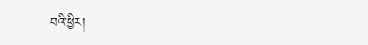བའི་ཕྱིར།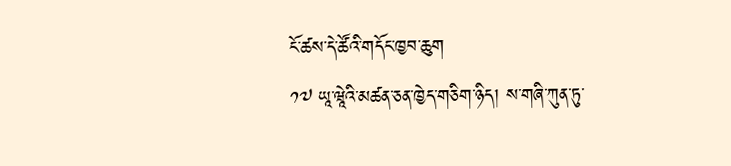ངོ་ཚས་དེ་ཚོའི་གདོང་ཁྱབ་ཆུག
༡༧ ཡཱ་ཝཱེའི་མཚན་ཅན་ཁྱེད་གཅིག་ཉིད། ས་གཞི་ཀུན་ཏུ་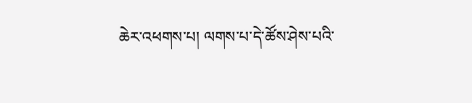ཆེར་འཕགས་པ། ལགས་པ་དེ་ཚོས་ཤེས་པའི་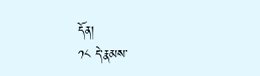དོན།
༡༨ དེ་རྣམས་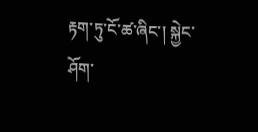རྟག་ཏུ་ངོ་ཚ་ཞིང་། སྐྱེང་ཤོག་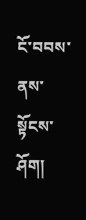ངོ་བབས་ནས་སྟོངས་ཤོག།